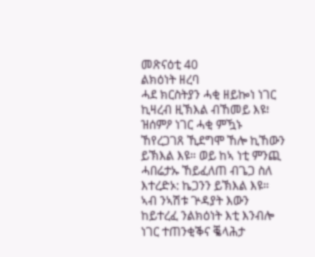መጽናዕቲ 40
ልክዕነት ዘረባ
ሓደ ክርስትያን ሓቂ ዘይኰነ ነገር ኪዛረብ ዚኽእል ብኸመይ እዩ፧ ዝሰምዖ ነገር ሓቂ ምዃኑ ኸየረጋገጸ ኺደግሞ ኸሎ ኪኸውን ይኽእል እዩ። ወይ ከኣ ነቲ ምንጪ ሓበሬታኡ ኸይፈለጠ ብጌጋ ስለ እተረድኦ: ኬጋንን ይኽእል እዩ። ኣብ ንኣሽቱ ጕዳያት እውን ከይተረፈ ንልክዕነት እቲ እንብሎ ነገር ተጠንቂቕና ቘላሕታ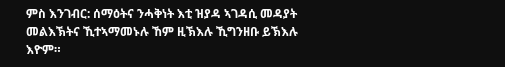ምስ እንገብር: ሰማዕትና ንሓቅነት እቲ ዝያዳ ኣገዳሲ መዳያት መልእኽትና ኺተኣማመኑሉ ኸም ዚኽእሉ ኺግንዘቡ ይኽእሉ እዮም።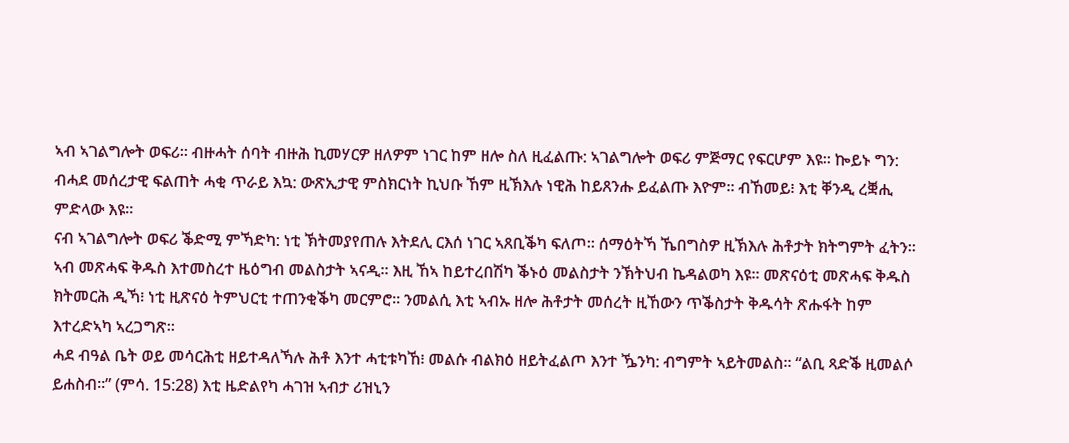ኣብ ኣገልግሎት ወፍሪ። ብዙሓት ሰባት ብዙሕ ኪመሃርዎ ዘለዎም ነገር ከም ዘሎ ስለ ዚፈልጡ: ኣገልግሎት ወፍሪ ምጅማር የፍርሆም እዩ። ኰይኑ ግን: ብሓደ መሰረታዊ ፍልጠት ሓቂ ጥራይ እኳ: ውጽኢታዊ ምስክርነት ኪህቡ ኸም ዚኽእሉ ነዊሕ ከይጸንሑ ይፈልጡ እዮም። ብኸመይ፧ እቲ ቐንዲ ረቛሒ ምድላው እዩ።
ናብ ኣገልግሎት ወፍሪ ቕድሚ ምኻድካ: ነቲ ኽትመያየጠሉ እትደሊ ርእሰ ነገር ኣጸቢቕካ ፍለጦ። ሰማዕትኻ ኼበግስዎ ዚኽእሉ ሕቶታት ክትግምት ፈትን። ኣብ መጽሓፍ ቅዱስ እተመስረተ ዜዕግብ መልስታት ኣናዲ። እዚ ኸኣ ከይተረበሽካ ቕኑዕ መልስታት ንኽትህብ ኬዳልወካ እዩ። መጽናዕቲ መጽሓፍ ቅዱስ ክትመርሕ ዲኻ፧ ነቲ ዚጽናዕ ትምህርቲ ተጠንቂቕካ መርምሮ። ንመልሲ እቲ ኣብኡ ዘሎ ሕቶታት መሰረት ዚኸውን ጥቕስታት ቅዱሳት ጽሑፋት ከም እተረድኣካ ኣረጋግጽ።
ሓደ ብዓል ቤት ወይ መሳርሕቲ ዘይተዳለኻሉ ሕቶ እንተ ሓቲቱካኸ፧ መልሱ ብልክዕ ዘይትፈልጦ እንተ ዄንካ: ብግምት ኣይትመልስ። “ልቢ ጻድቕ ዚመልሶ ይሐስብ።” (ምሳ. 15:28) እቲ ዜድልየካ ሓገዝ ኣብታ ሪዝኒን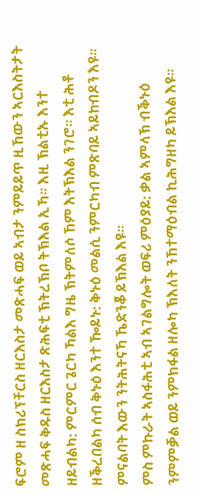ፍሮም ዘ ስክሪፕቸርስ ዘርእስታ መጽሓፍ ወይ ኣብታ ንምይይጥ ዚኸውን ኣርእስትታት መጽሓፍ ቅዱስ ዘርእስታ ጽሕፍቲ ኽትረኽቦ ትኽእል ኢኻ። እዚ ኽልቲኡ እንተ ዘይብልካ: ምርምር ጌርካ ኻልእ ግዜ ኽትምለሶ ኸም እትኽእል ንገሮ። እቲ ሕቶ ዘቕረበልካ ሰብ ቅኑዕ እንተ ዀይኑ: ቅኑዕ መልሲ ንምርካብ ምጽባይ ኣይከብዶን እዩ። ምናልባት እውን ንትሕትናኻ ኼድንቖ ይኽእል እዩ።
ምስ ምኩራት ኣስፋሕቲ ኣብ ኣገልግሎት ወፍሪ ምዕያይ: ቃል ኣምላኽ ብቕኑዕ ንምምቓል ወይ ንምክፋል ዘሎካ ኽእለት ንኸተማዕብል ኪሕግዘካ ይኽእል እዩ።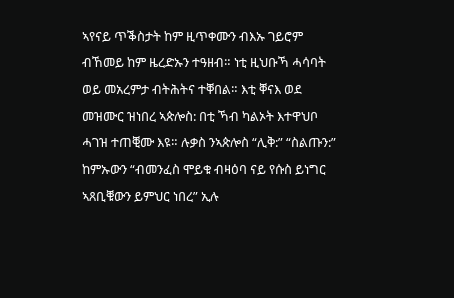ኣየናይ ጥቕስታት ከም ዚጥቀሙን ብእኡ ገይሮም ብኸመይ ከም ዜረድኡን ተዓዘብ። ነቲ ዚህቡኻ ሓሳባት ወይ መአረምታ ብትሕትና ተቐበል። እቲ ቐናእ ወደ መዝሙር ዝነበረ ኣጵሎስ: በቲ ኻብ ካልኦት እተዋህቦ ሓገዝ ተጠቒሙ እዩ። ሉቃስ ንኣጵሎስ “ሊቅ:” “ስልጡን:” ከምኡውን “ብመንፈስ ሞይቁ ብዛዕባ ናይ የሱስ ይነግር ኣጸቢቑውን ይምህር ነበረ” ኢሉ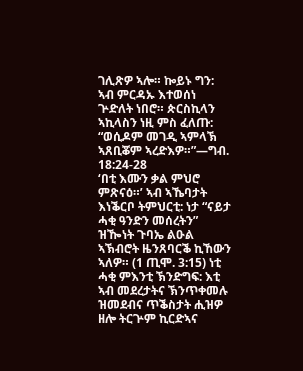ገሊጽዎ ኣሎ። ኰይኑ ግን: ኣብ ምርዳኡ እተወሰነ ጕድለት ነበሮ። ጵርስኪላን ኣኪላስን ነዚ ምስ ፈለጡ: “ወሲዶም መገዲ ኣምላኽ ኣጸቢቖም ኣረድእዎ።”—ግብ. 18:24-28
‘በቲ እሙን ቃል ምህሮ ምጽናዕ።’ ኣብ ኣኼባታት እነቕርቦ ትምህርቲ: ነታ “ናይታ ሓቂ ዓንድን መሰረትን” ዝዀነት ጉባኤ ልዑል ኣኽብሮት ዜንጸባርቕ ኪኸውን ኣለዎ። (1 ጢሞ. 3:15) ነቲ ሓቂ ምእንቲ ኽንድግፍ: እቲ ኣብ መደረታትና ኽንጥቀመሉ ዝመደብና ጥቕስታት ሒዝዎ ዘሎ ትርጕም ኪርድኣና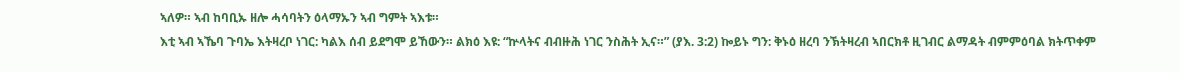ኣለዎ። ኣብ ከባቢኡ ዘሎ ሓሳባትን ዕላማኡን ኣብ ግምት ኣእቱ።
እቲ ኣብ ኣኼባ ጉባኤ እትዛረቦ ነገር: ካልእ ሰብ ይደግሞ ይኸውን። ልክዕ እዩ: “ኵላትና ብብዙሕ ነገር ንስሕት ኢና።” (ያእ. 3:2) ኰይኑ ግን: ቅኑዕ ዘረባ ንኽትዛረብ ኣበርክቶ ዚገብር ልማዳት ብምምዕባል ክትጥቀም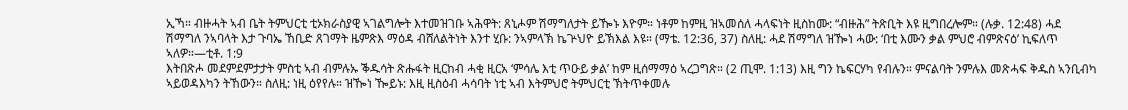ኢኻ። ብዙሓት ኣብ ቤት ትምህርቲ ቲኦክራስያዊ ኣገልግሎት እተመዝገቡ ኣሕዋት: ጸኒሖም ሽማግለታት ይዀኑ እዮም። ነቶም ከምዚ ዝኣመሰለ ሓላፍነት ዚስከሙ: “ብዙሕ” ትጽቢት እዩ ዚግበረሎም። (ሉቃ. 12:48) ሓደ ሽማግለ ንኣባላት እታ ጉባኤ ኸቢድ ጸገማት ዜምጽእ ማዕዳ ብሸለልትነት እንተ ሂቡ: ንኣምላኽ ኬጕህዮ ይኽእል እዩ። (ማቴ. 12:36, 37) ስለዚ: ሓደ ሽማግለ ዝዀነ ሓው: ‘በቲ እሙን ቃል ምህሮ ብምጽናዕ’ ኪፍለጥ ኣለዎ።—ቲቶ. 1:9
እትበጽሖ መደምደምታታት ምስቲ ኣብ ብምሉኡ ቕዱሳት ጽሑፋት ዚርከብ ሓቂ ዚርአ ‘ምሳሌ እቲ ጥዑይ ቃል’ ከም ዚሰማማዕ ኣረጋግጽ። (2 ጢሞ. 1:13) እዚ ግን ኬፍርሃካ የብሉን። ምናልባት ንምሉእ መጽሓፍ ቅዱስ ኣንቢብካ ኣይወዳእካን ትኸውን። ስለዚ: ነዚ ዕየየሉ። ዝዀነ ዀይኑ: እዚ ዚስዕብ ሓሳባት ነቲ ኣብ እትምህሮ ትምህርቲ ኽትጥቀመሉ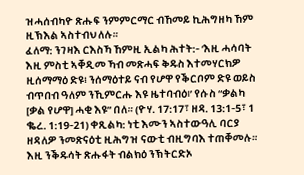ዝሓሰብካዮ ጽሑፍ ንምምርማር ብኸመይ ኪሕግዘካ ኸም ዚኽእል ኣስተብህለሉ።
ፈለማ: ንገዛእ ርእስኻ ኸምዚ ኢልካ ሕተት:- ‘እዚ ሓሳባት እዚ ምስቲ ኣቐዲመ ኻብ መጽሓፍ ቅዱስ እተመሃርክዎ ዚሰማማዕ ድዩ፧ ንሰማዕተይ ናብ የሆዋ የቕርቦም ድዩ ወይስ ብጥበብ ዓለም ንኺምርሑ እዩ ዜተባብዕ፧’ የሱስ “ቃልካ [ቃል የሆዋ] ሓቂ እዩ” በለ። (ዮሃ. 17:17፣ ዘዳ. 13:1-5፣ 1 ቈረ. 1:19-21) ቀጺልካ: ነቲ እሙን ኣስተውዓሊ ባርያ ዘዳለዎ ንመጽናዕቲ ዚሕግዝ ናውቲ ብዚግባእ ተጠቐመሉ። እዚ ንቕዱሳት ጽሑፋት ብልክዕ ንኽትርድኦ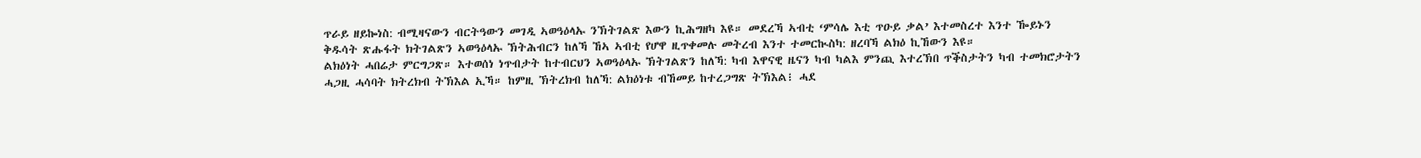ጥራይ ዘይኰነስ: ብሚዛናውን ብርትዓውን መገዲ ኣወዓዕላኡ ንኽትገልጽ እውን ኪሕግዘካ እዩ። መደረኻ ኣብቲ ‘ምሳሌ እቲ ጥዑይ ቃል’ እተመስረተ እንተ ዀይኑን ቅዱሳት ጽሑፋት ክትገልጽን ኣወዓዕላኡ ኽትሕብርን ከለኻ ኸኣ ኣብቲ የሆዋ ዚጥቀመሉ መትረብ እንተ ተመርኲስካ: ዘረባኻ ልክዕ ኪኸውን እዩ።
ልክዕነት ሓበሬታ ምርግጋጽ። እተወሰነ ነጥብታት ከተብርህን ኣወዓዕላኡ ኽትገልጽን ከለኻ: ካብ እዋናዊ ዜናን ካብ ካልእ ምንጪ እተረኽበ ጥቕስታትን ካብ ተመክሮታትን ሓጋዚ ሓሳባት ክትረክብ ትኽእል ኢኻ። ከምዚ ኽትረክብ ከለኻ: ልክዕነቱ ብኸመይ ከተረጋግጽ ትኽእል፧ ሓደ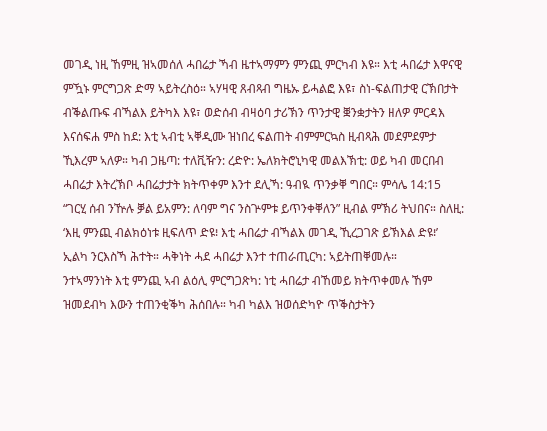መገዲ ነዚ ኸምዚ ዝኣመሰለ ሓበሬታ ኻብ ዜተኣማምን ምንጪ ምርካብ እዩ። እቲ ሓበሬታ እዋናዊ ምዃኑ ምርግጋጽ ድማ ኣይትረስዕ። ኣሃዛዊ ጸብጻብ ግዜኡ ይሓልፎ እዩ፣ ስነ-ፍልጠታዊ ርኽበታት ብቕልጡፍ ብኻልእ ይትካእ እዩ፣ ወድሰብ ብዛዕባ ታሪኽን ጥንታዊ ቛንቋታትን ዘለዎ ምርዳእ እናሰፍሐ ምስ ከደ: እቲ ኣብቲ ኣቐዲሙ ዝነበረ ፍልጠት ብምምርኳስ ዚብጻሕ መደምደምታ ኺእረም ኣለዎ። ካብ ጋዜጣ: ተለቪዥን: ረድዮ: ኤለክትሮኒካዊ መልእኽቲ: ወይ ካብ መርበብ ሓበሬታ እትረኽቦ ሓበሬታታት ክትጥቀም እንተ ደሊኻ: ዓብዪ ጥንቃቐ ግበር። ምሳሌ 14:15 “ገርሂ ሰብ ንዅሉ ቓል ይአምን: ለባም ግና ንስጕምቱ ይጥንቀቐለን” ዚብል ምኽሪ ትህበና። ስለዚ: ‘እዚ ምንጪ ብልክዕነቱ ዚፍለጥ ድዩ፧ እቲ ሓበሬታ ብኻልእ መገዲ ኺረጋገጽ ይኽእል ድዩ፧’ ኢልካ ንርእስኻ ሕተት። ሓቅነት ሓደ ሓበሬታ እንተ ተጠራጢርካ: ኣይትጠቐመሉ።
ንተኣማንነት እቲ ምንጪ ኣብ ልዕሊ ምርግጋጽካ: ነቲ ሓበሬታ ብኸመይ ክትጥቀመሉ ኸም ዝመደብካ እውን ተጠንቂቕካ ሕሰበሉ። ካብ ካልእ ዝወሰድካዮ ጥቕስታትን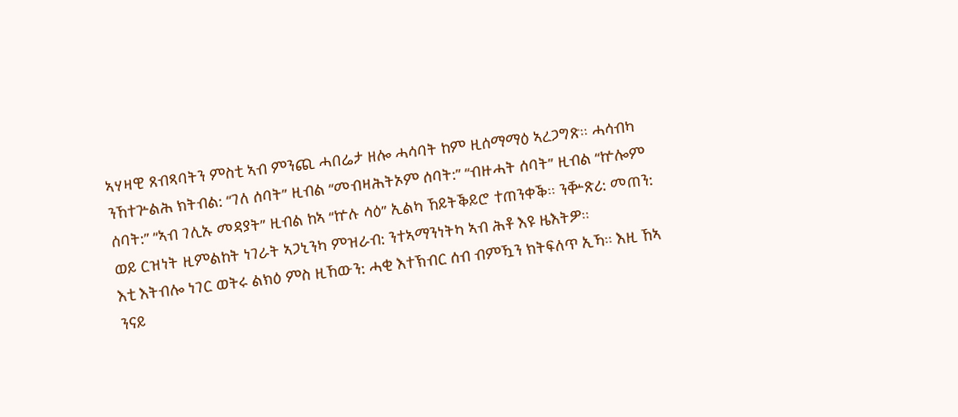ኣሃዛዊ ጸብጻባትን ምስቲ ኣብ ምንጪ ሓበሬታ ዘሎ ሓሳባት ከም ዚሰማማዕ ኣረጋግጽ። ሓሳብካ ንኸተጕልሕ ክትብል: “ገለ ሰባት” ዚብል “መብዛሕትኦም ሰባት:” “ብዙሓት ሰባት” ዚብል “ኵሎም ሰባት:” “ኣብ ገሊኡ መዳያት” ዚብል ከኣ “ኵሉ ሳዕ” ኢልካ ኸይትቕይሮ ተጠንቀቕ። ንቝጽሪ: መጠን: ወይ ርዝነት ዚምልከት ነገራት ኣጋኒንካ ምዝራብ: ንተኣማንነትካ ኣብ ሕቶ እዩ ዜእትዎ።
እቲ እትብሎ ነገር ወትሩ ልክዕ ምስ ዚኸውን: ሓቂ እተኽብር ሰብ ብምዃን ክትፍለጥ ኢኻ። እዚ ኸኣ ንናይ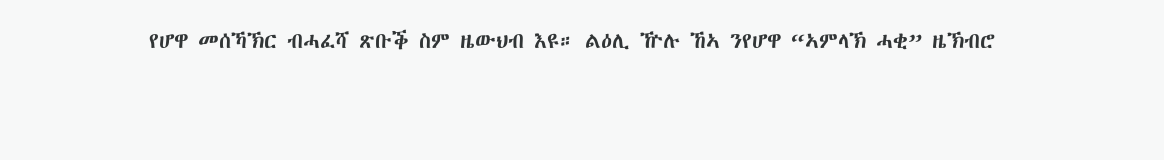የሆዋ መሰኻኽር ብሓፈሻ ጽቡቕ ስም ዜውህብ እዩ። ልዕሊ ዅሉ ኸኣ ንየሆዋ “ኣምላኽ ሓቂ” ዜኽብሮ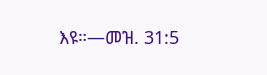እዩ።—መዝ. 31:5